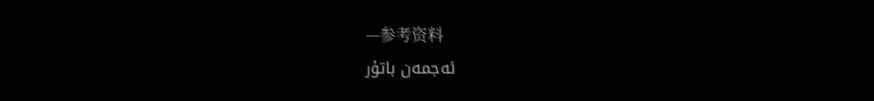—参考资料
ئەجمەن باتۇر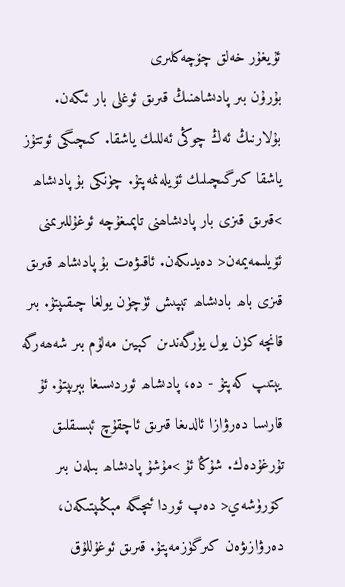ئۇيغۇر خەلق چۆچەكلىرى
بۇرۇن بىر پادىشاھنىڭ قىرىق ئوغلى بار ئىكەن. بۇلارنىڭ ئەڭ چوڭى ئەللىك ياشقا. كىچىگى ئوتتۇز ياشقا كىرگىچىلىك ئۆيلەنمەپتۇ. چۈنكى بۇ پادىشاھ >قىرىق قىزى بار پادىشاھنى تاپمىغۇچە ئوغۇللىرىمنى ئۆيلىمەيمەن< دەيدىكەن. ئاقىۋەت بۇ پادىشاھ قىرىق قىزى باھ بادىشاھ تېپىش ئۈچۈن يولغا چىقىپتۇ. بىر قانچە كۈن يول يۈرگەندىن كېيىن مەلۇم بىر شەھەرگە يېتىپ كەپتۇ - دە، پادىشاھ ئوردىسىغا بېرىپتۇ. ئۇ قارىسا دەرۋازا ئالدىغا قىرىق ئاچقۇچ ئېسىقلىق تۇرغۇدەك. شۇڭا ئۇ >مۇشۇ پادىشاھ بىلەن بىر كۆرۈشەي< دەپ ئوردا ئىچىگە مېڭىپتىكەن، دەرۋازىۋەن كىرگۈزمەپتۇ. قىرىق ئوغۇللۇق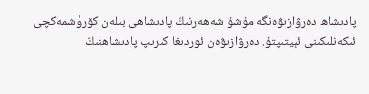پادىشاھ دەرۋازىۋەنگە مۇشۇ شەھەرنىڭ پادىشاھى بىلەن كۆرۈشمەكچى ئىكەنلىكىنى ئېيتىپتۇ. دەرۋازىۋەن ئوردىغا كىرىپ پادىشاھنىڭ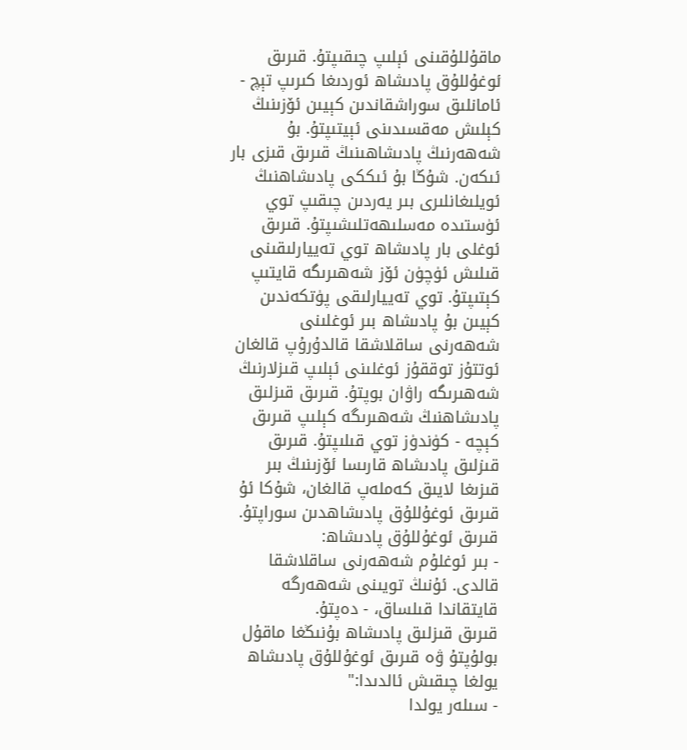ماقۇللۇقىنى ئېلىپ چىقىپتۇ. قىرىق ئوغۇللۇق پادىشاھ ئوردىغا كىرىپ تېچ - ئامانلىق سوراشقاندىن كېيىن ئۆزىنىڭ كېلىش مەقسىدىنى ئېيتىپتۇ. بۇ شەھەرنىڭ پادىشاھىنىڭ قىرىق قىزى بار ئىكەن. شۇڭا بۇ ئىككى پادىشاھنىڭ ئويلىغانلىرى بىر يەردىن چىقىپ توي ئۈستىدە مەسلىھەتلىشىپتۇ. قىرىق ئوغلى بار پادىشاھ توي تەييارلىقىنى قىلىش ئۈچۈن ئۆز شەھىرىگە قايتىپ كېتىپتۇ. توي تەييارلىقى پۈتكەندىن كېيىن بۇ پادىشاھ بىر ئوغلىنى شەھەرنى ساقلاشقا قالدۇرۇپ قالغان ئوتتۇز توققۇز ئوغلىنى ئېلىپ قىزلارنىڭ شەھىرىگە راۋان بوپتۇ. قىرىق قىزلىق پادىشاھنىڭ شەھىرىگە كېلىپ قىرىق كېچە - كۈندۈز توي قىلىپتۇ. قىرىق قىزلىق پادىشاھ قارىسا ئۆزىنىڭ بىر قىزىغا لايىق كەملەپ قالغان، شۇكا ئۇ قىرىق ئوغۇللۇق پادىشاھدىن سوراپتۇ. قىرىق ئوغۇللۇق پادىشاھ:
- بىر ئوغلۇم شەھەرنى ساقلاشقا قالدى. ئۇنىڭ تويىنى شەھەرگە قايتقاندا قىلساق، - دەپتۇ.
قىرىق قىزلىق پادىشاھ بۇنىڭغا ماقۇل بولۇپتۇ ۋە قىرىق ئوغۇللۇق پادىشاھ يولغا چىقىش ئالدىدا:"
- سىلەر يولدا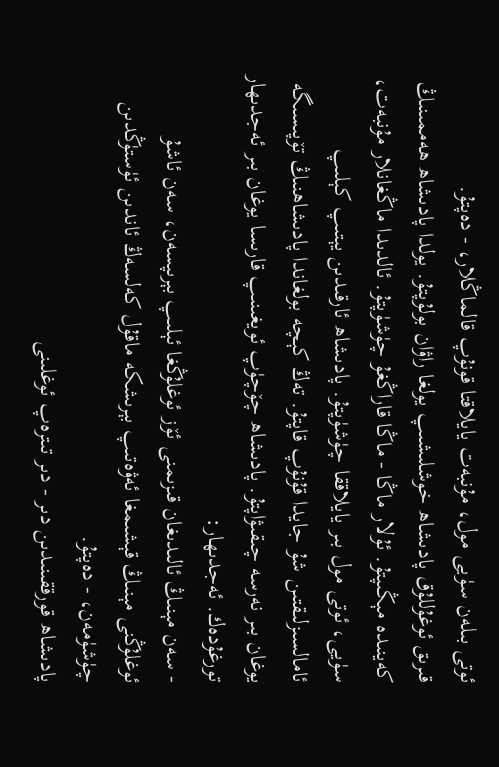ئوتى بىلەن سۈيى مول، مۇنبەت يايلاقتا قونۇپ قالماڭلار، - دەپتۇ.
قىرىق ئوغۇللۇق پادىشاھ خوشلىشىپ يولغا راۋان بولۇپتۇ. يولدا پادىشاھ ھەممىنىڭ كەينىدە مېڭىپتۇ. ئۇلار ماڭا - ماڭا قاراڭغۇ چۈشۈپتۇ. ئالدىدا ماڭغانلار مۇنبەت، سۈيى، ئوتى مول بىر يايلاققا چۈشۈپتۇ. پادىشاھ ئارقىدىن يېتىپ كېلىپ ئامالسىزلىقتىن شۇ جايدا قۇنۇپ قاپتۇ. تەڭ كېچە بولغاندا پادىشاھنىڭ تۆپىسىگە يوغان بىر نەرسە چىقىۋاپتۇ. پادىشاھ چۆچۈپ ئويغىنىپ قارىسا يوغان بىر ئەجدىھار تورغۇدەك. ئەجدىھار:
- سەن مېنىڭ ئالىدىغان قىزىمنى ئۆز ئوغلۇڭغا ئېلىپ بېرىپسەن، سەن ئاشۇ ئوغلۇڭنى مېنىڭ قېشىمغا ئەۋەتىپ بېرىشكە ماقۇل كەلسەڭ ئاندىن ئۈستۈڭدىن چۈشۈمەن، - دەپتۇ.
پادىشاھ قورققىنىدىن دىر - دىر تىترەپ ئوغلىنى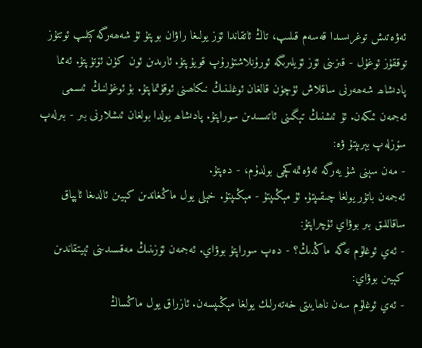ئەۋەتىش توغرىسىدا قەسەم قىلىپ، تاڭ ئاتقاندا ئۆز يولىغا راۋان بوپتۇ ئۇ شەھەرگە كېلىپ ئوتتۇز توققۇز ئوغۇل - قىزىنى ئۆز ئۆيلىرىگە ئورۇنلاشتۇرۇپ قويۇپتۇ. ئارىدىن ئون كۈن ئۆتۈپتۇ. ئەمما پادىشاھ شەھەرنى ساقلاش ئۈچۈن قالغان ئوغلىنىڭ نىكاھىنى ئوقۇتماپتۇ. بۇ ئوغۇلنىڭ ئىسمى ئەجمەن ئىكەن. ئۇ ئىشنىڭ تېگىنى ئاتىسىدىن سوراپتۇ. پادىشاھ يولدا بولغان ئىشلارنى بىر - بىرلەپ سۆزلەپ بېرىپتۇ ۋە:
- مەن سېنى شۇ يەرگە ئەۋەتمەكچى بولدۇم، - دەپتۇ.
ئەجمەن باتۇر يولغا چىقىپتۇ. ئۇ مېڭىپتۇ - مېڭىپتۇ. خېلى يول ماڭغاندىن كېيىن ئالدىغا ئاپپاق ساقاللىق بىر بوۋاي ئۇچراپتۇ:
- ئەي ئوغلۇم نەگە ماڭدىڭ؟ - دەپ سوراپتۇ بوۋاي. ئەجمەن ئۆزىنىڭ مەقسىدىنى ئېيتقاندىن كېيىن بوۋاي:
- ئەي ئوغلۇم سەن ناھايىتى خەتەرلىك يولغا مېڭىپسەن. ئازراق يول ماڭساڭ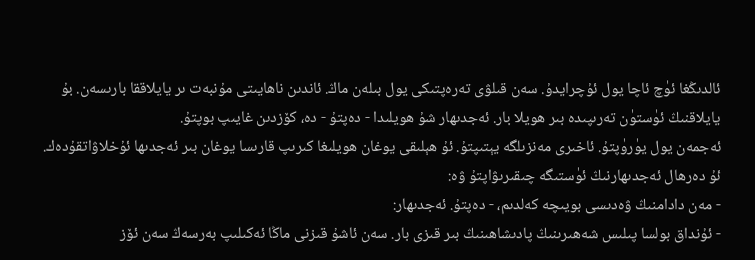ئالدىڭغا ئۈچ ئاچا يول ئۇچرايدۇ. سەن قىلۋى تەرەپتىكى يول بىلەن ماڭ. ئاندىن ناھايىتى مۇنبەت ىر يايلاققا بارىسەن. بۇ يايلاقنىڭ ئۈستۈن تەرىپىدە بىر ھويلا بار. ئەجدىھار شۇ ھويلىدا - دەپتۇ - دە، كۆزدىن غايىپ بوپتۇ.
ئەجمەن يول يۈرۈپتۇ. ئاخىرى مەنزىلگە يېتىپتۇ. ئۇ ھېلىقى يوغان ھويلىغا كىرىپ قارىسا يوغان بىر ئەجدىھا ئۇخلاۋاتقۇدەك. ئۇ دەرھال ئەجدىھارنىڭ ئۈستىگە چىقىرىۋاپتۇ ۋە:
- مەن دادامنىڭ ۋەدىسى بويىچە كەلدىم، - دەپتۇ. ئەجدىھار:
- ئۇنداق بولسا پىلىس شەھىرىنىڭ پادىشاھىنىڭ بىر قىزى بار. سەن ئاشۇ قىزنى ماڭا ئەكىلىپ بەرسەڭ سەن ئۆز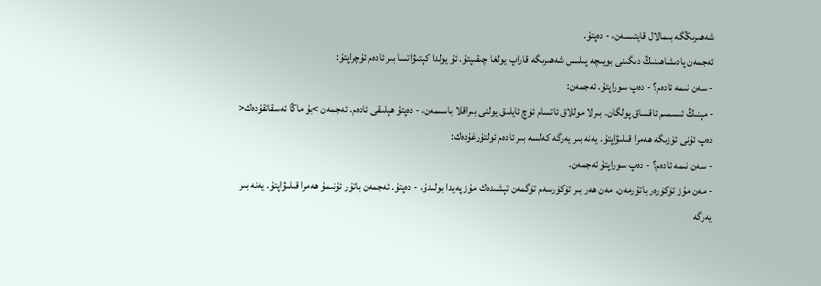شەھىرىڭگە بىمالال قايتىسەن، - دەپتۇ.
ئەجمەن پادىشاھىنىڭ دىگىنى بويىچە پىلىس شەھىرىگە قاراپ يولغا چىقىپتۇ. ئۇ يولدا كېتىۋاتسا بىر ئادەم ئۇچراپتۇ:
- سەن نىمە ئادەم؟ - دەپ سوراپتۇ. ئەجمەن:
- مېنىڭ ئىسمىم ئاقساق پولگان. بىرلا موللاق ئاتسام ئۈچ ئايلىق يولنى بىراقلا باسىمەن، - دەپتۇ ھېلىقى ئادەم. ئەجمەن >بۇ ماڭا ئەسقاتقۇدەك< دەپ ئۇنى ئۆزىگە ھەمرا قىلىۋاپتۇ. يەنە بىر يەرگە كەلسە بىر ئادەم ئولتۇرغۇدەك:
- سەن نىمە ئادەم؟ - دەپ سوراپتۇ ئەجمەن.
- مەن مۇز تۈكۈرەر باتۇرمەن. مەن ھەر بىر تۈكۈرسەم تۈگمەن تېشىدەك مۇز پەيدا بولىدۇ، - دەپتۇ. ئەجمەن باتۇر ئۇنىمۇ ھەمرا قىلىۋاپتۇ. يەنە بىر يەرگە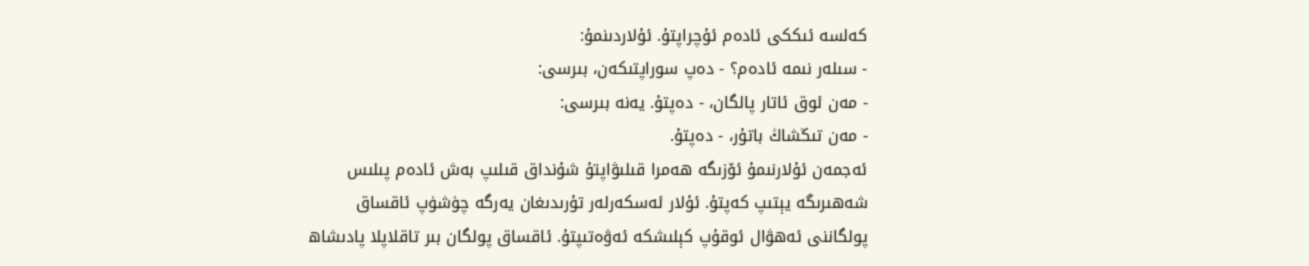كەلسە ئىككى ئادەم ئۇچراپتۇ. ئۇلاردىنمۇ:
- سىلەر نىمە ئادەم؟ - دەپ سوراپتىكەن، بىرسى:
- مەن ئوق ئاتار پالگان، - دەپتۇ. يەنە بىرسى:
- مەن تىڭشاڭ باتۇر، - دەپتۇ.
ئەجمەن ئۇلارنىمۇ ئۆزىگە ھەمرا قىلىۋاپتۇ شۇنداق قىلىپ بەش ئادەم پىلىس شەھىرىگە يېتىپ كەپتۇ. ئۇلار ئەسكەرلەر تۇرىدىغان يەرگە چۈشۈپ ئاقساق پولگاننى ئەھۋال ئوقۇپ كېلىشكە ئەۋەتىپتۇ. ئاقساق پولگان بىر تاقلاپلا پادىشاھ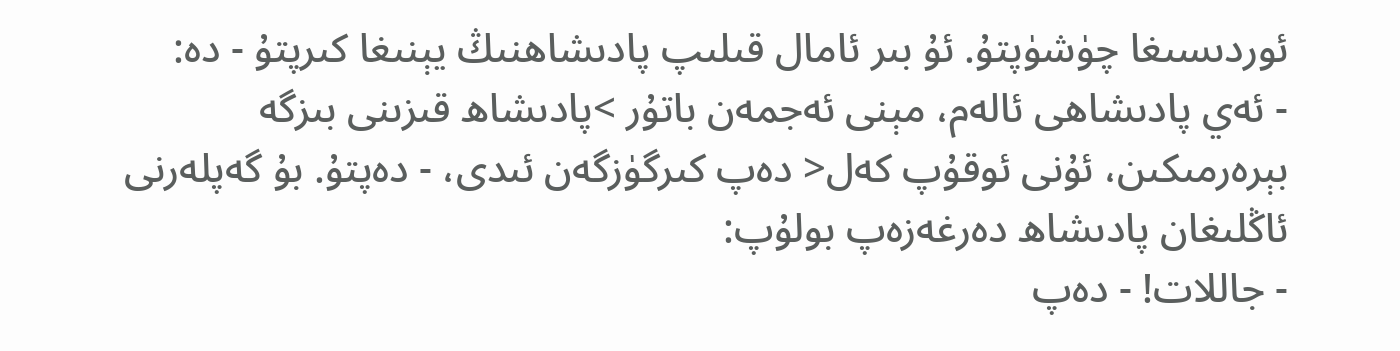ئوردىسىغا چۈشۈپتۇ. ئۇ بىر ئامال قىلىپ پادىشاھنىڭ يېنىغا كىرپتۇ - دە:
- ئەي پادىشاھى ئالەم، مېنى ئەجمەن باتۇر >پادىشاھ قىزىنى بىزگە بېرەرمىكىن، ئۇنى ئوقۇپ كەل< دەپ كىرگۈزگەن ئىدى، - دەپتۇ. بۇ گەپلەرنى ئاڭلىغان پادىشاھ دەرغەزەپ بولۇپ:
- جاللات! - دەپ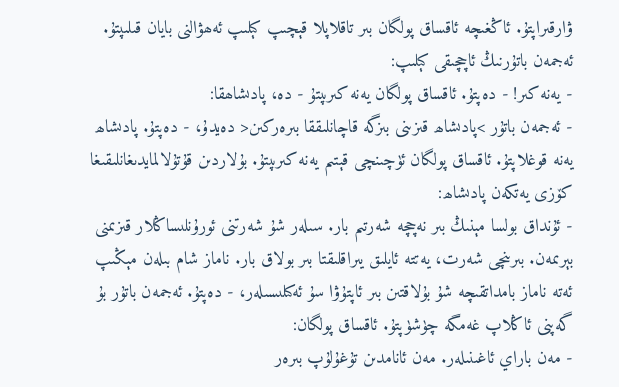ۋارقىراپتۇ. ئاڭغىچە ئاقساق پولگان بىر تاقلاپلا قېچىپ كېلىپ ئەھۋالنى بايان قىلىپتۇ. ئەجمەن باتۇرنىڭ ئاچچىقى كېلىپ:
- يەنە كىر! - دەپتۇ. ئاقساق پولگان يەنە كىرىپتۇ - دە، پادىشاھقا:
- ئەجمەن باتۇر >پادىشاھ قىزىنى بىزگە قاچانلىققا بىرەركىن< دەيدۇ، - دەپتۇ. پادىشاھ يەنە قوغلاپتۇ. ئاقساق پولگان ئۈچىنچى قېتىم يەنە كىرىپتۇ. بۇلاردىن قۇتۇلالمايدىغانلىقىغا كۆزى يەتكەن پادىشاھ:
- ئۇنداق بولسا مېنىڭ بىر نەچچە شەرتىم بار. سىلەر شۇ شەرتنى ئورۇنلىساڭلار قىزىمنى بېرىمەن. بىرىنچى شەرت، يەتتە ئايلىق يىراقلىقتا بىر بولاق بار. ناماز شام بىلەن مېڭىپ ئەتە ناماز بامداتقىچە شۇ بۇلاقتىن بىر ئاپتۇۋا سۇ ئەكىلىسىلەر، - دەپتۇ. ئەجمەن باتۇر بۇ گەپنى ئاڭلاپ غەمگە چۈشۈپتۇ. ئاقساق پولگان:
- مەن باراي ئاغىنىلەر. مەن ئانامدىن تۇغۇلۇپ بىرەر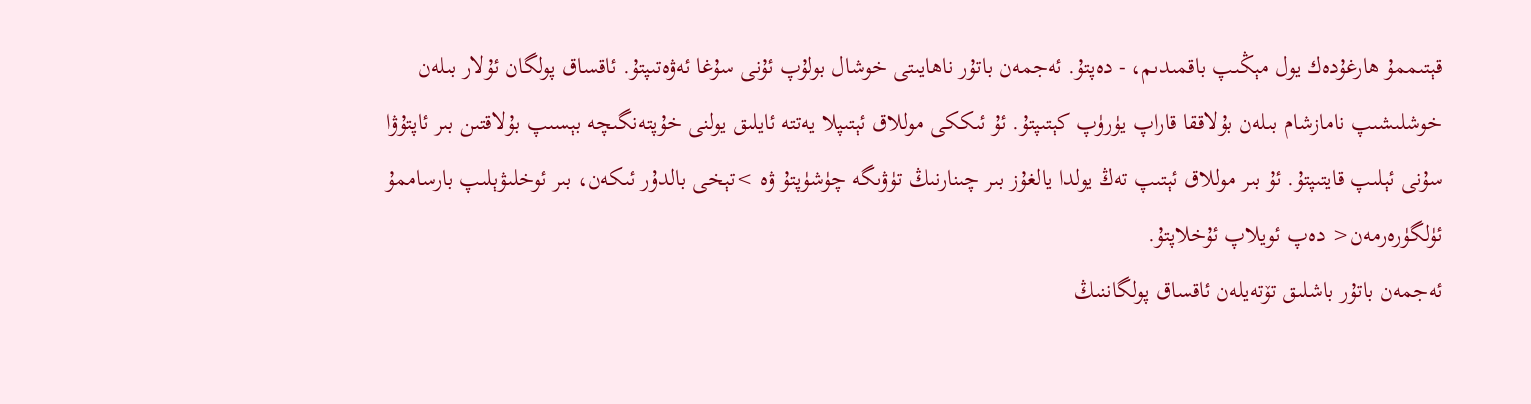قېتىممۇ ھارغۇدەك يول مېڭىپ باقمىدىم، - دەپتۇ. ئەجمەن باتۇر ناھايىتى خوشال بولۇپ ئۇنى سۇغا ئەۋەتىپتۇ. ئاقساق پولگان ئۇلار بىلەن خوشلىشىپ نامازشام بىلەن بۇلاققا قاراپ يۈرۈپ كېتىپتۇ. ئۇ ئىككى موللاق ئېتىپلا يەتتە ئايلىق يولنى خۇپتەنگىچە بېسىپ بۇلاقتىن بىر ئاپتۇۋا سۇنى ئېلىپ قايتىپتۇ. ئۇ بىر موللاق ئېتىپ تەڭ يولدا يالغۇز بىر چىنارنىڭ تۈۋىگە چۈشۈپتۇ ۋە >تېخى بالدۇر ئىكەن، بىر ئوخلىۋېلىپ بارساممۇ ئۈلگۈرەرمەن< دەپ ئويلاپ ئۇخلاپتۇ.
ئەجمەن باتۇر باشلىق تۆتەيلەن ئاقساق پولگاننىڭ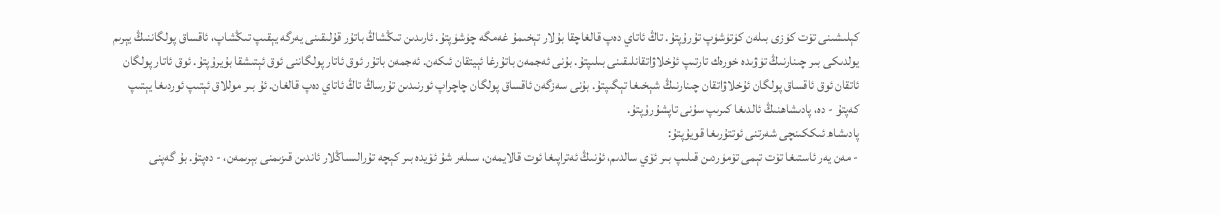كېلىشىنى تۆت كۈزى بىلەن كۈتۈشۈپ تۇرۇپتۇ. تاڭ ئاتاي دەپ قالغاچقا بۇلار تېخىمۇ غەمگە چۈشۈپتۇ. ئارىدىن تىڭشاڭ باتۇر قۇلىقىنى يەرگە يېقىپ تىڭشاپ، ئاقساق پولگاننىڭ يېرىم يولدىكى بىر چىنارنىڭ تۈۋىدە خورەك تارتىپ ئۇخلاۋاتقانلىقىنى بىلىپتۇ. بۇنى ئەجمەن باتۇرغا ئېيتقان ئىكەن. ئەجمەن باتۇر ئوق ئاتار پولگاننى ئوق ئېتىشقا بۇيرۇپتۇ. ئوق ئاتار پولگان ئاتقان ئوق ئاقساق پولگان ئۇخلاۋاتقان چىنارنىڭ شېخىغا تېگىپتۇ. بۇنى سەزگەن ئاقساق پولگان چاچراپ ئورنىدىن تۇرساڭ تاڭ ئاتاي دەپ قالغان. ئۇ بىر موللاق ئېتىپ ئوردىغا يېتىپ كەپتۇ - دە، پادىشاھنىڭ ئالدىغا كىرىپ سۇنى تاپشۇرۇپتۇ.
پادىشاھ ئىككىنچى شەرتنى ئوتتۇرىغا قويۇپتۇ:
- مەن يەر ئاستىغا تۆت تېمى تۆمۈردىن قىلىپ بىر ئۆي سالدىم، ئۇنىڭ ئەتراپىغا ئوت قالايمەن، سىلەر شۇ ئۆيدە بىر كېچە تۇرالىساڭلار ئاندىن قىزىمنى بېرىمەن، - دەپتۇ. بۇ گەپنى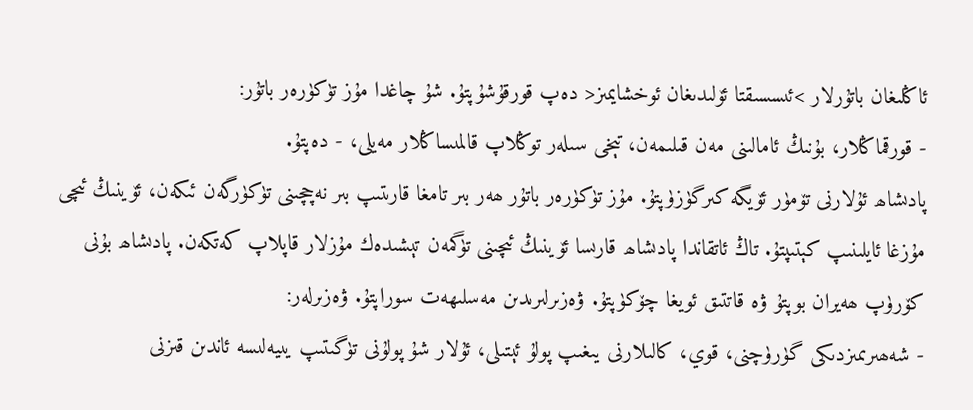ئاڭلىغان باتۇرلار >ئىسسىقتا ئۆلىدىغان ئوخشايمىز< دەپ قورقۇشۇپتۇ. شۇ چاغدا مۇز تۈكۈرەر باتۇر:
- قورقماڭلار، بۇنىڭ ئامالىنى مەن قىلىمەن، تېخى سىلەر توڭلاپ قالمىساڭلار مەيلى، - دەپتۇ.
پادىشاھ ئۇلارنى تۆمۈر ئۆيگە كىرگۈزۈپتۇ. مۇز تۈكۈرەر باتۇر ھەر بىر تامغا قارىتىپ بىر نەچچىنى تۈكۈرگەن ئىكەن، ئۆينىڭ ئىچى مۇزغا ئايلىنىپ كېتىپتۇ. تاڭ ئاتقاندا پادىشاھ قارىسا ئۆينىڭ ئىچىنى تۈگمەن تېشىدەك مۇزلار قاپلاپ كەتكەن. پادىشاھ بۇنى كۆرۈپ ھەيران بوپتۇ ۋە قاتتىق ئويغا چۆكۈپتۇ. ۋەزىرلىرىدىن مەسلىھەت سوراپتۇ. ۋەزىرلەر:
- شەھىرىمىزدىكى گۈرۈچنى، قوي، كالىلارنى يىغىپ پولۇ ئېتىلى، ئۇلار شۇ پولۇنى تۈگىتىپ يىيەلىسە ئاندىن قىزنى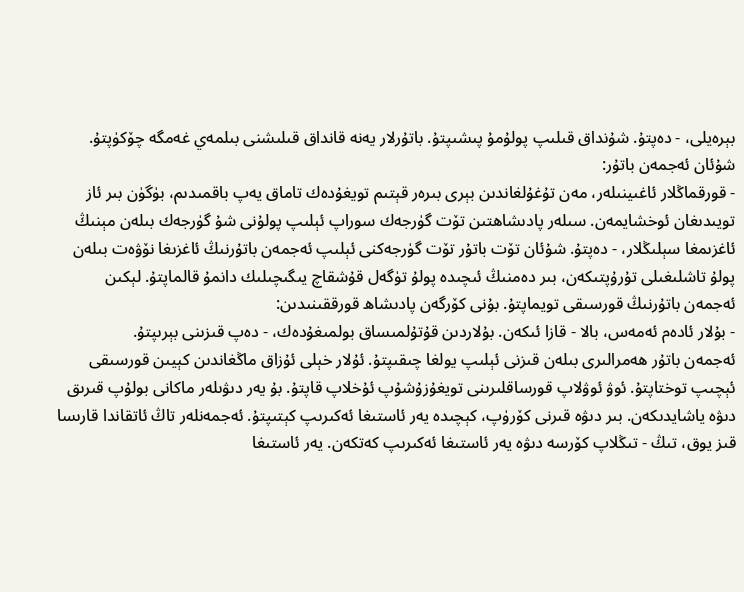بېرەيلى، - دەپتۇ. شۇنداق قىلىپ پولۇمۇ پىشىپتۇ. باتۇرلار يەنە قانداق قىلىشنى بىلمەي غەمگە چۆكۈپتۇ. شۇئان ئەجمەن باتۇر:
- قورقماڭلار ئاغىينىلەر، مەن تۇغۇلغاندىن بېرى بىرەر قېتىم تويغۇدەك تاماق يەپ باقمىدىم، بۈگۈن بىر ئاز تويىدىغان ئوخشايمەن. سىلەر پادىشاھتىن تۆت گۈرجەك سوراپ ئېلىپ پولۇنى شۇ گۈرجەك بىلەن مېنىڭ ئاغزىمغا سېلىڭلار، - دەپتۇ. شۇئان تۆت باتۇر تۆت گۈرجەكنى ئېلىپ ئەجمەن باتۇرنىڭ ئاغزىغا نۆۋەت بىلەن پولۇ تاشلىغىلى تۇرۇپتىكەن، بىر دەمنىڭ ئىچىدە پولۇ تۈگەل قۇشقاچ يىگىچىلىك دانمۇ قالماپتۇ. لېكىن ئەجمەن باتۇرنىڭ قورسىقى تويماپتۇ. بۇنى كۆرگەن پادىشاھ قورققىنىدىن:
- بۇلار ئادەم ئەمەس، بالا - قازا ئىكەن. بۇلاردىن قۇتۇلمىساق بولمىغۇدەك، - دەپ قىزىنى بېرىپتۇ.
ئەجمەن باتۇر ھەمرالىرى بىلەن قىزنى ئېلىپ يولغا چىقىپتۇ. ئۇلار خېلى ئۇزاق ماڭغاندىن كېيىن قورسىقى ئېچىپ توختاپتۇ. ئوۋ ئوۋلاپ قورساقلىرىنى تويغۇزۇشۇپ ئۇخلاپ قاپتۇ. بۇ يەر دىۋىلەر ماكانى بولۇپ قىرىق دىۋە ياشايدىكەن. بىر دىۋە قىرنى كۆرۈپ، كېچىدە يەر ئاستىغا ئەكىرىپ كېتىپتۇ. ئەجمەنلەر تاڭ ئاتقاندا قارىسا قىز يوق، تىڭ - تىڭلاپ كۆرسە دىۋە يەر ئاستىغا ئەكىرىپ كەتكەن. يەر ئاستىغا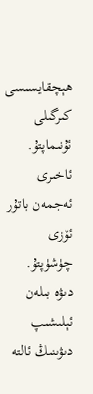ھېچقايسىسى كىرگىلى ئۇنىماپتۇ. ئاخىرى ئەجمەن باتۇر ئۆزى چۈشۈپتۇ. دىۋە بىلەن ئېلىشىپ دىۋىنىڭ ئالتە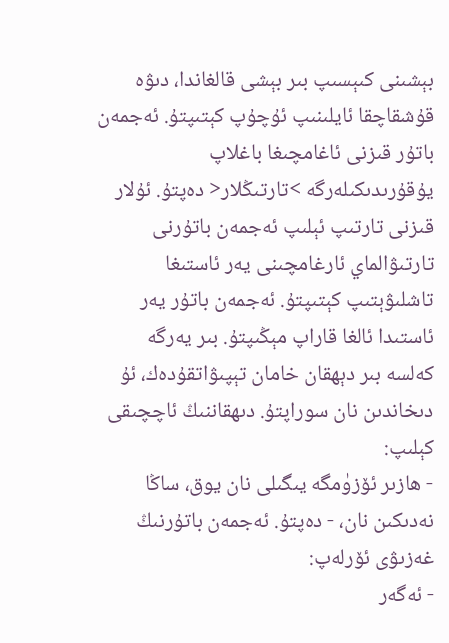بېشىنى كىېسىپ بىر بېشى قالغاندا، دىۋە قۇشقاچقا ئايلىنىپ ئۇچۇپ كېتىپتۇ. ئەجمەن باتۇر قىزنى ئاغامچىغا باغلاپ يۇقۇرىدىكىلەرگە >تارتىڭلار< دەپتۇ. ئۇلار قىزنى تارتىپ ئېلىپ ئەجمەن باتۇرنى تارتىۋالماي ئارغامچىنى يەر ئاستىغا تاشلىۋېتىپ كېتىپتۇ. ئەجمەن باتۇر يەر ئاستىدا ئالغا قاراپ مېڭىپتۇ. بىر يەرگە كەلسە بىر دېھقان خامان تېپىۋاتقۇدەك، ئۇ دىخاندىن نان سوراپتۇ. دىھقاننىڭ ئاچچىقى كېلىپ:
- ھازىر ئۆزۈمگە يىگىلى نان يوق، ساڭا نەدىكىن نان، - دەپتۇ. ئەجمەن باتۇرنىڭ غەزىۋى ئۆرلەپ:
- ئەگەر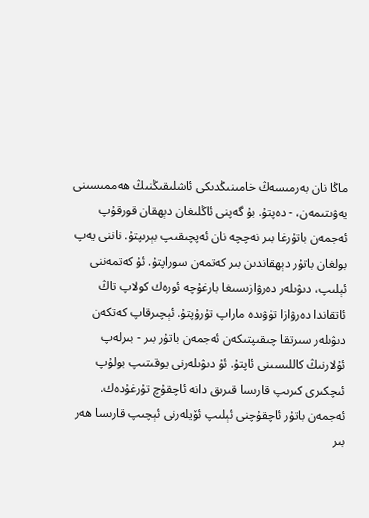ماڭا نان بەرمىسەڭ خامىنىڭدىكى ئاشلىقىڭنىڭ ھەممىسىنى يەۋىتىمەن، - دەپتۇ. بۇ گەپنى ئاڭلىغان دېھقان قورقۇپ ئەجمەن باتۇرغا بىر نەچچە نان ئەپچىقىپ بېرىپتۇ. ناننى يەپ بولغان باتۇر دېھقاندىن بىر كەتمەن سوراپتۇ. ئۇ كەتمەننى ئېلىپ، دىۋىلەر دەرۋازىسىغا بارغۇچە ئورەك كولاپ تاڭ ئاتقاندا دەرۋازا تۈۋىدە ماراپ تۇرۇپتۇ. ئېچىرقاپ كەتكەن دىۋىلەر سىرتقا چىقىپتىكەن ئەجمەن باتۇر بىر - بىرلەپ ئۇلارنىڭ كاللىسىنى ئاپتۇ. ئۇ دىۋىلەرنى يوقىتىپ بولۇپ ئىچكىرى كىرىپ قارىسا قىرىق دانە ئاچقۇچ تۇرغۇدەك. ئەجمەن باتۇر ئاچقۇچنى ئېلىپ ئۆيلەرنى ئېچىپ قارىسا ھەر بىر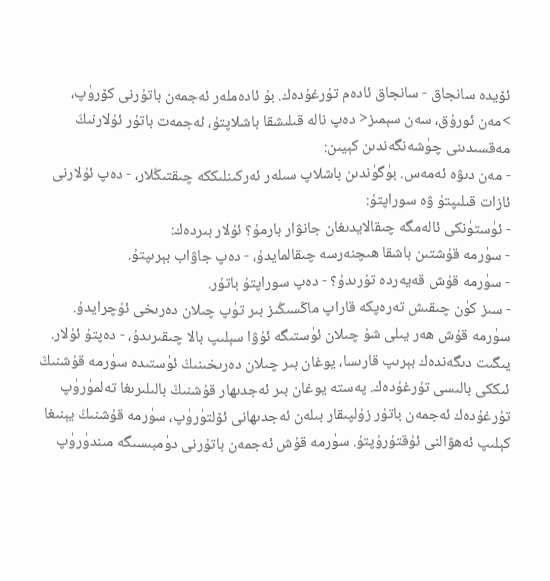ئۆيدە سانجاق - سانجاق ئادەم تۇرغۇدەك. بۇ ئادەملەر ئەجمەن باتۇرنى كۆرۈپ، >مەن ئورۇق، سەن سېمىز< دەپ نالە قىلىشقا باشلاپتۇ، ئەجمەت باتۇر ئۇلارنىڭ مەقسىدىنى چۈشەنگەندىن كېيىن:
- مەن دىۋە ئەمەس. بۈگۈندىن باشلاپ سىلەر ئەركىنلىككە چىقتىڭلار، - دەپ ئۇلارنى ئازات قىلىپتۇ ۋە سوراپتۇ:
- ئۈستۈنكى ئالەمگە چىقالايدىغان جانۋار بارمۇ؟ ئۇلار بىردەك:
- سۈرمە قۇشتىن باشقا ھىچنەرسە چىقالمايدۇ، - دەپ جاۋاب بېرىپتۇ.
- سۈرمە قۇش قەيەردە تۇرىدۇ؟ - دەپ سوراپتۇ باتۇر.
- سىز كۈن چىقىش تەرەپكە قاراپ ماڭسىڭىز بىر تۈپ چىلان دەرىخى ئۇچرايدۇ. سۈرمە قۇش ھەر يىلى شۇ چىلان ئۈستىگە ئۇۋا سېلىپ بالا چىقىرىدۇ، - دەپتۇ ئۇلار.
يىگىت دىگەندەك بېرىپ قارىسا، يوغان بىر چىلان دەرىخىنىڭ ئۈستىدە سۈرمە قۇشنىڭ ئىككى بالىسى تۇرغۇدەك. پەستە يوغان بىر ئەجدىھار قۇشنىڭ بالىلىرىغا تەلمۈرۈپ تۇرغۇدەك ئەجمەن باتۇر زۇلپىقار بىلەن ئەجدىھانى ئۆلتۈرۈپ، سۈرمە قۇشنىڭ يېنىغا كېلىپ ئەھۋالنى ئۇقتۇرۇپتۇ. سۈرمە قۇش ئەجمەن باتۇرنى دۈمبىسىگە مىندۈرۈپ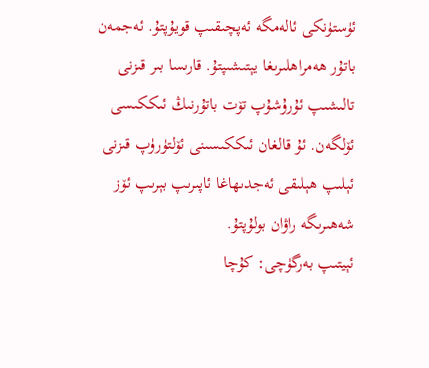ئۈستۈنكى ئالەمگە ئەپچىقىپ قويۇپتۇ. ئەجمەن باتۇر ھەمراھلىرىغا يېتىشىپتۇ. قارىسا بىر قىزنى تالىشىپ ئۇرۇشۇپ تۆت باتۇرنىڭ ئىككىسى ئۆلگەن. ئۇ قالغان ئىككىسىنى ئۆلتۈرۈپ قىزنى ئېلىپ ھېلىقى ئەجدىھاغا ئاپىرىپ بېرىپ ئۆز شەھىرىگە راۋان بولۇپتۇ.
ئېيتىپ بەرگۈچى: كۇچا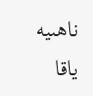ناھىيە ياقا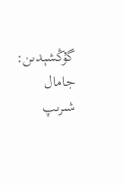گۇڭشېدىن: جامال شىرىپ